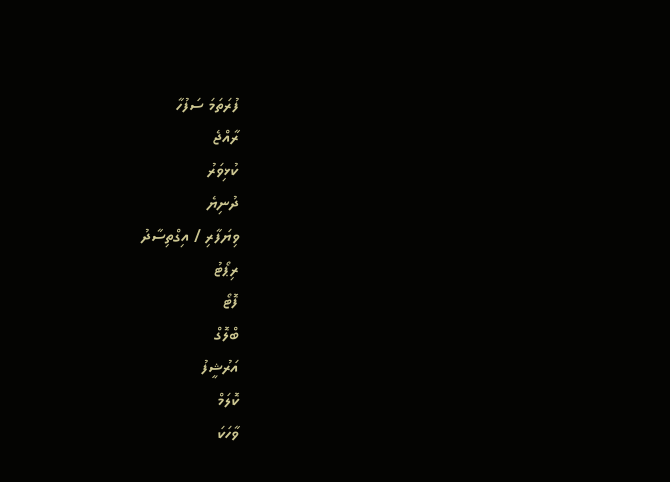ފުރަތަމަ ސަފުހާ
ރާއްޖެ
ކުޅިވަރު
ދުނިޔެ
ވިޔަފާރި / އިގްތިސާދު
ރިޕޯޓު
ފޮޓޯ
ބްލޮގް
އަރުޝީފު
ކޮލަމް
ވާހަކަ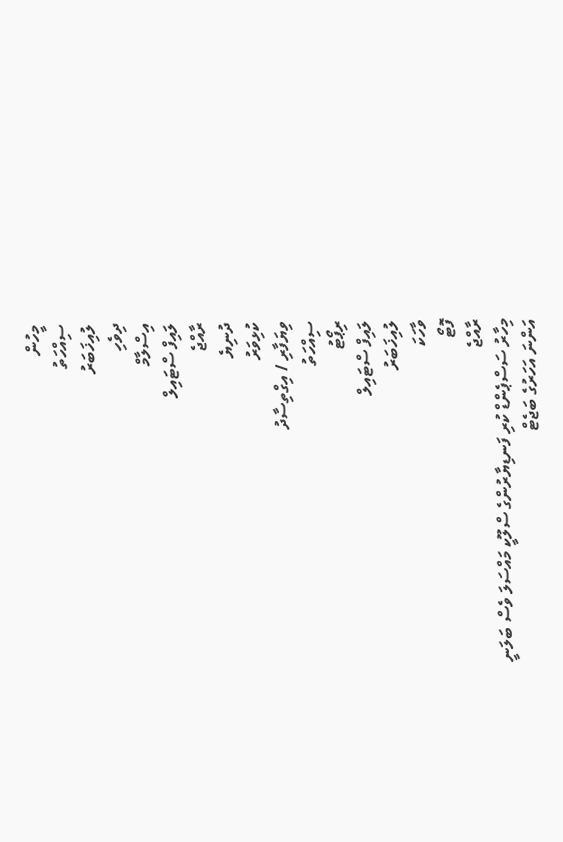މީހުން
ސިއްހަތު
ލުއިޚަބަރު
ދިވެހި
އިސްލާމް
ލައިފް ސްޓައިލް
ރާއްޖެ
ދުނިޔެ
ކުޅިވަރު
ވިޔަފާރި / އިގްތިސާދު
ސިއްހަތު
ރިޕޯޓު
ލައިފް ސްޓައިލް
ލުއިޚަބަރު
ވާހަކަ
ފޮޓޯ
ރާއްޖެ
މިހާރު ސަސްޕެންޑް ކުރި ފަނޑިޔާރުންގެ ސްލޫކީ މައްސަލަ ވެސް ބަލަނީ
އަންނަ އަހަރުގެ ބަޖެޓް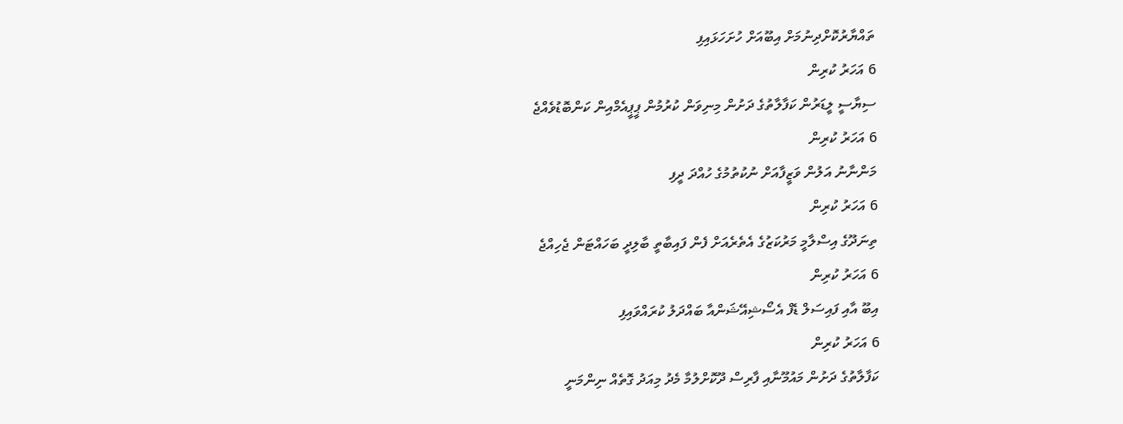ތައްޔާރުކޮށްދިނުމަށް އިބޫއަށް ހުށަހަޅައިފި
6 އަހަރު ކުރިން
ސިޔާސީ ލީޑަރުން ކަފާލާތުގެ ދަށުން މިނިވަން ކުރުމުން ޕީޕީއެމްއިން ކަންބޮޑުވެއްޖެ
6 އަހަރު ކުރިން
މަންނާނު އަލުން ވަޒީފާއަށް ނުކުތުމުގެ ހުއްދަ ދީފި
6 އަހަރު ކުރިން
ތިނަދޫގެ އިސްލާމީ މަރުކަޒުގެ އެތެރެއަށް ފެން ފައިބާތީ ބާލިދީ ބަހައްޓަން ޖެހިއްޖެ
6 އަހަރު ކުރިން
އިބޫ އާއި ފައިސަލް ޑެފް އެސޯޝިއޭޝަންއާ ބައްދަލު ކުރައްވައިފި
6 އަހަރު ކުރިން
ކަފާލާތުގެ ދަށުން މައުމޫނާއި ފާރިސް ދޫކޮށްލުމާ މެދު މިއަދު ގޮތެއް ނިންމަނީ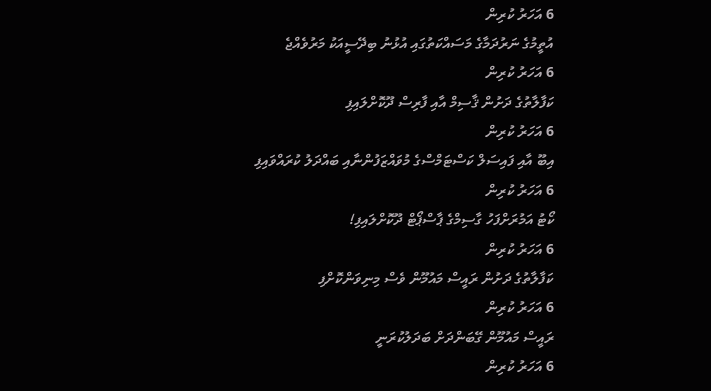6 އަހަރު ކުރިން
އުތީމުގެ ނަރުދަމާގެ މަސައްކަތުގައި އުޅުނު ބިދޭސީއަކު މަރުވެއްޖެ
6 އަހަރު ކުރިން
ކަފާލާތުގެ ދަށުން ޤާސިމް އާއި ފާރިސް ދޫކޮށްލައިފި
6 އަހަރު ކުރިން
އިބޫ އާއި ފައިސަލް ކަސްޓަމްސްގެ މުވައްޒަފުންނާއި ބައްދަލު ކުރައްވައިފި
6 އަހަރު ކުރިން
ކޯޓު އަމުރަށްފަހު ގާސިމްގެ ޕާސްޕޯޓް ދޫކޮށްލައިފި!
6 އަހަރު ކުރިން
ކަފާލާތުގެ ދަށުން ރައީސް މައުމޫން ވެސް މިނިވަންކޮށްފި
6 އަހަރު ކުރިން
ރައީސް މައުމޫން ގޭބަންދަށް ބަދަލުކުރަނީ
6 އަހަރު ކުރިން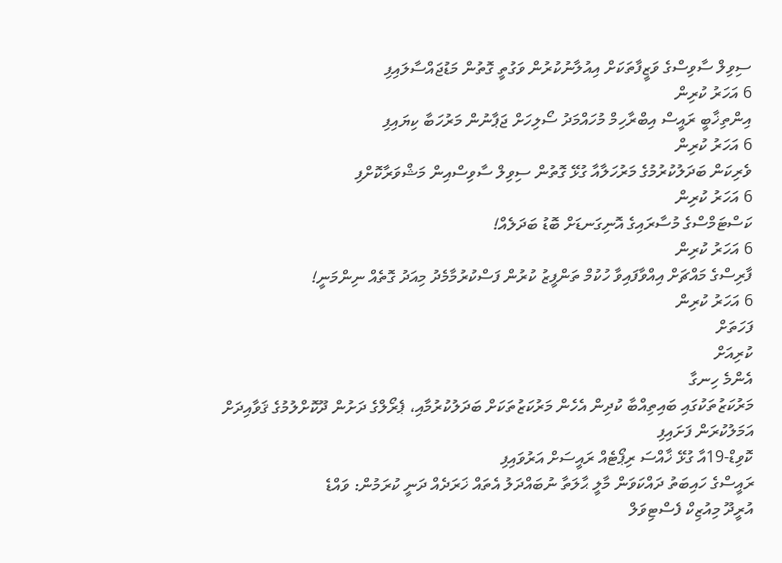ސިވިލް ސާވިސްގެ ވަޒީފާތަކަށް އިއުލާނުކުރުން ވަގުތީ ގޮތުން މަޑުޖައްސާލައިފި
6 އަހަރު ކުރިން
އިންތިޚާބީ ރައީސް އިބްރާހިމް މުހައްމަދު ސޯލިހަށް ޖަޕާނުން މަރުހަބާ ކިޔައިފި
6 އަހަރު ކުރިން
ވެރިކަން ބަދަލުކުރުމުގެ މަރުހަލާއާ ގުޅޭ ގޮތުން ސިވިލް ސާވިސްއިން މަޝްވަރާކޮށްފި
6 އަހަރު ކުރިން
ކަސްޓަމްސްގެ މުސާރައިގެ އޮނިގަނޑަށް ބޮޑު ބަދަލެއް!
6 އަހަރު ކުރިން
ފާރިސްގެ މައްޗަށް އިއްވާފައިވާ ހުކުމް ތަންފީޒު ކުރުން ފަސްކުރުމާމެދު މިއަދު ގޮތެއް ނިންމަނީ!
6 އަހަރު ކުރިން
ފަހަތަށް
ކުރިއަށް
އެންމެ ހިނގާ
މަރުކަޒުތަކުގައި ބައިތިއްބާ ކުދިން އެހެން މަރުކަޒުތަކަށް ބަދަލުކުރުމާއި، ޕެރޯލްގެ ދަށުން ދޫކޮށްލުމުގެ ޤަވާއިދަށް އަމަލުކުރަން ފަށައިފި
ކޮވިޑް-19އާ ގުޅޭ ޚާއްސަ ރިޕޯޓެއް ރައީސަށް އަރުވައިފި
ރައީސްގެ ހައިބަތު ދައްކަވަން މާލީ ޙާލަތާ ނުބައްދަލު އެތައް ޚަރަދެއް ދަނީ ކުރަމުން: ވައްޑެ
އުރީދޫ މިއުޒިކް ފެސްޓިވަލް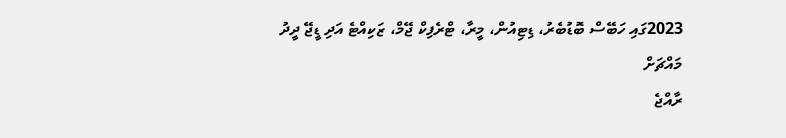2023ގައި ހަބޭސް ބޮޑުބެރު، ޑިޓިއުން، މީރާ، ޓްރެފިކް ޖޭމް، ޒަކިއްޓެ އަދި ޑީޖޭ ދީދު
މައްޗަށް
ރާއްޖެ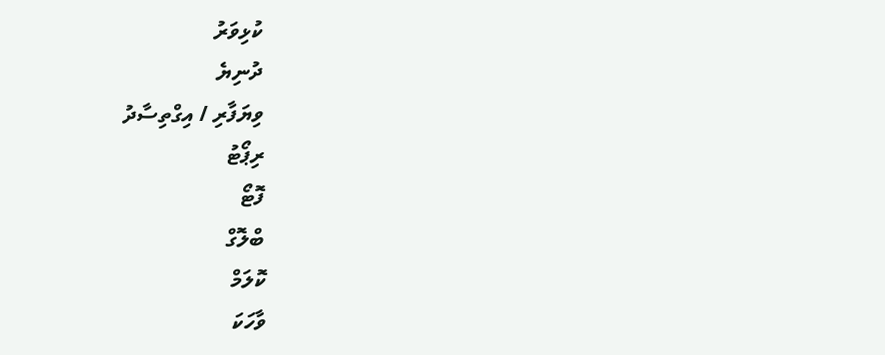ކުޅިވަރު
ދުނިޔެ
ވިޔަފާރި / އިގްތިސާދު
ރިޕޯޓު
ފޮޓޯ
ބްލޮގް
ކޮލަމް
ވާހަކަ